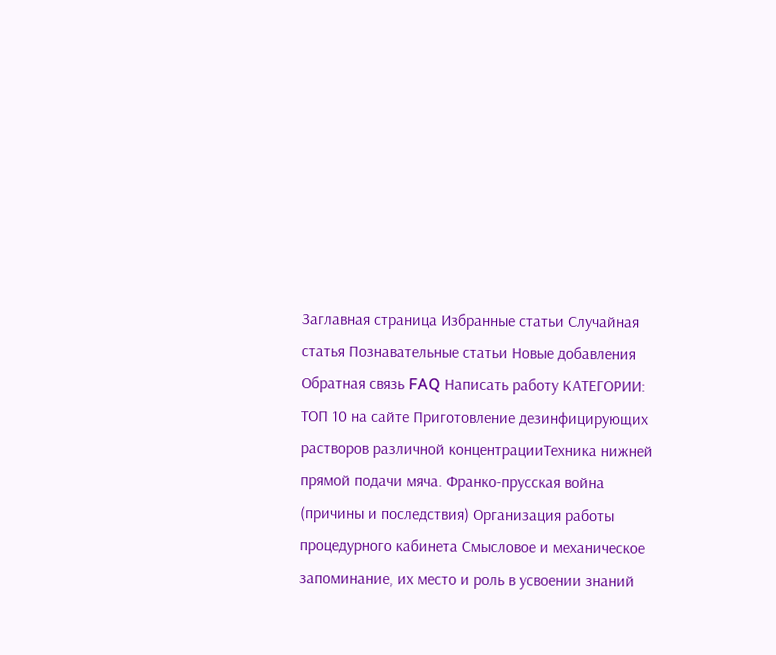Заглавная страница Избранные статьи Случайная статья Познавательные статьи Новые добавления Обратная связь FAQ Написать работу КАТЕГОРИИ: ТОП 10 на сайте Приготовление дезинфицирующих растворов различной концентрацииТехника нижней прямой подачи мяча. Франко-прусская война (причины и последствия) Организация работы процедурного кабинета Смысловое и механическое запоминание, их место и роль в усвоении знаний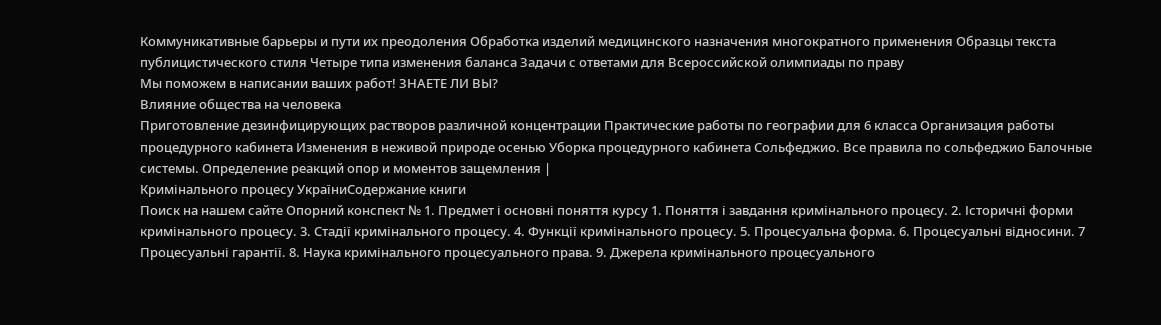Коммуникативные барьеры и пути их преодоления Обработка изделий медицинского назначения многократного применения Образцы текста публицистического стиля Четыре типа изменения баланса Задачи с ответами для Всероссийской олимпиады по праву
Мы поможем в написании ваших работ! ЗНАЕТЕ ЛИ ВЫ?
Влияние общества на человека
Приготовление дезинфицирующих растворов различной концентрации Практические работы по географии для 6 класса Организация работы процедурного кабинета Изменения в неживой природе осенью Уборка процедурного кабинета Сольфеджио. Все правила по сольфеджио Балочные системы. Определение реакций опор и моментов защемления |
Кримінального процесу УкраїниСодержание книги
Поиск на нашем сайте Опорний конспект № 1. Предмет і основні поняття курсу 1. Поняття і завдання кримінального процесу. 2. Історичні форми кримінального процесу. 3. Стадії кримінального процесу. 4. Функції кримінального процесу. 5. Процесуальна форма. 6. Процесуальні відносини. 7 Процесуальні гарантії. 8. Наука кримінального процесуального права. 9. Джерела кримінального процесуального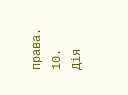права. 10. Дія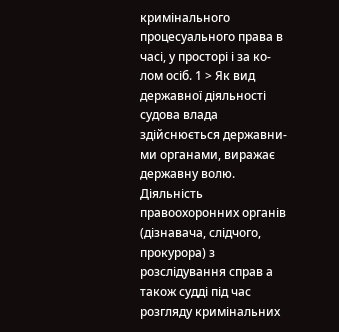кримінального процесуального права в часі, у просторі і за ко- лом осіб. 1 > Як вид державної діяльності судова влада здійснюється державни- ми органами, виражає державну волю. Діяльність правоохоронних органів (дізнавача, слідчого, прокурора) з розслідування справ а також судді під час розгляду кримінальних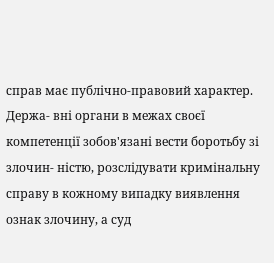справ має публічно-правовий характер. Держа- вні органи в межах своєї компетенції зобов'язані вести боротьбу зі злочин- ністю, розслідувати кримінальну справу в кожному випадку виявлення ознак злочину, а суд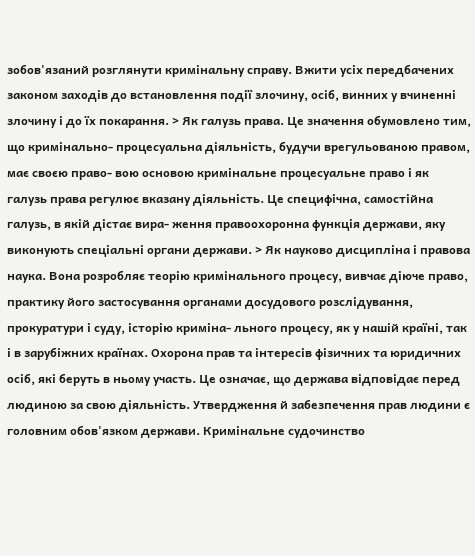зобов'язаний розглянути кримінальну справу. Вжити усіх передбачених законом заходів до встановлення події злочину, осіб, винних у вчиненні злочину і до їх покарання. > Як галузь права. Це значення обумовлено тим, що кримінально- процесуальна діяльність, будучи врегульованою правом, має своєю право- вою основою кримінальне процесуальне право і як галузь права регулює вказану діяльність. Це специфічна, самостійна галузь, в якій дістає вира- ження правоохоронна функція держави, яку виконують спеціальні органи держави. > Як науково дисципліна і правова наука. Вона розробляє теорію кримінального процесу, вивчає діюче право, практику його застосування органами досудового розслідування, прокуратури і суду, історію криміна- льного процесу, як у нашій країні, так і в зарубіжних країнах. Охорона прав та інтересів фізичних та юридичних осіб, які беруть в ньому участь. Це означає, що держава відповідає перед людиною за свою діяльність. Утвердження й забезпечення прав людини є головним обов'язком держави. Кримінальне судочинство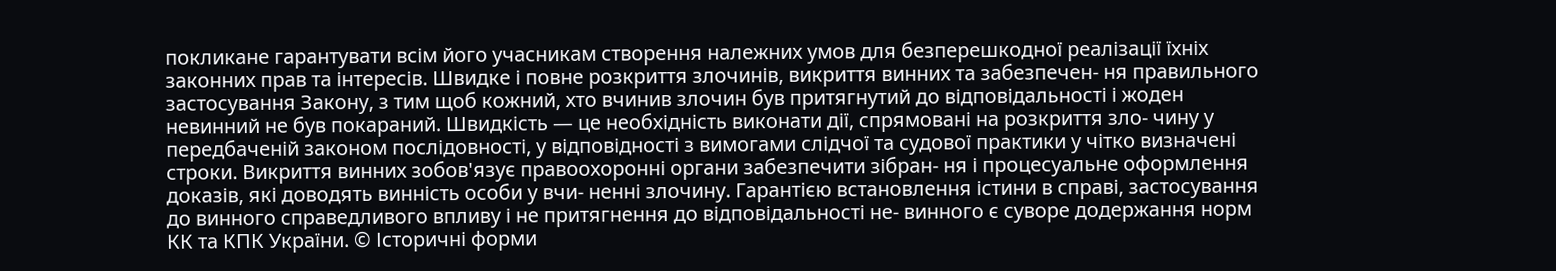покликане гарантувати всім його учасникам створення належних умов для безперешкодної реалізації їхніх законних прав та інтересів. Швидке і повне розкриття злочинів, викриття винних та забезпечен- ня правильного застосування Закону, з тим щоб кожний, хто вчинив злочин був притягнутий до відповідальності і жоден невинний не був покараний. Швидкість — це необхідність виконати дії, спрямовані на розкриття зло- чину у передбаченій законом послідовності, у відповідності з вимогами слідчої та судової практики у чітко визначені строки. Викриття винних зобов'язує правоохоронні органи забезпечити зібран- ня і процесуальне оформлення доказів, які доводять винність особи у вчи- ненні злочину. Гарантією встановлення істини в справі, застосування до винного справедливого впливу і не притягнення до відповідальності не- винного є суворе додержання норм КК та КПК України. © Історичні форми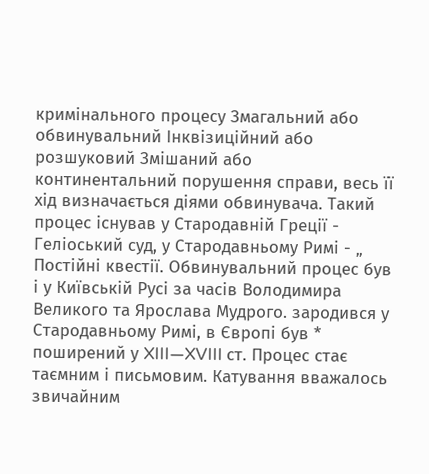кримінального процесу Змагальний або обвинувальний Інквізиційний або розшуковий Змішаний або континентальний порушення справи, весь її хід визначається діями обвинувача. Такий процес існував у Стародавній Греції - Геліоський суд, у Стародавньому Римі - „ Постійні квестії. Обвинувальний процес був і у Київській Русі за часів Володимира Великого та Ярослава Мудрого. зародився у Стародавньому Римі, в Європі був * поширений у XIII—XVIII ст. Процес стає таємним і письмовим. Катування вважалось звичайним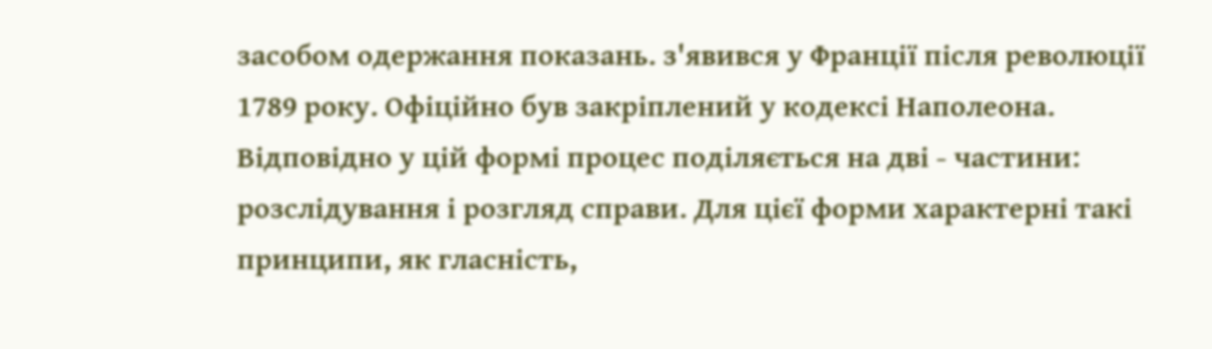засобом одержання показань. з'явився у Франції після революції 1789 року. Офіційно був закріплений у кодексі Наполеона. Відповідно у цій формі процес поділяється на дві - частини: розслідування і розгляд справи. Для цієї форми характерні такі принципи, як гласність,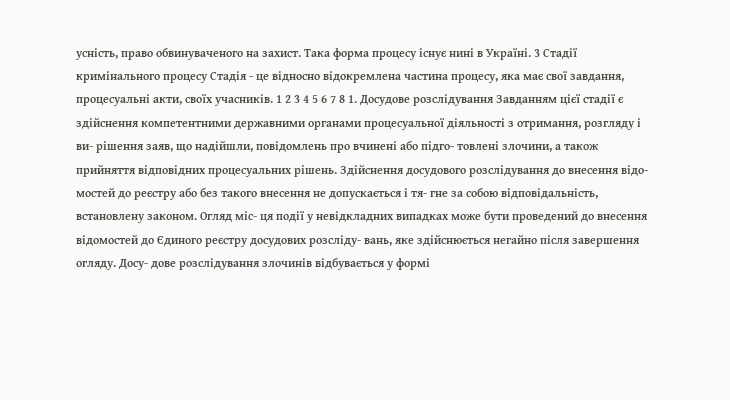усність, право обвинуваченого на захист. Така форма процесу існує нині в Україні. 3 Стадії кримінального процесу Стадія - це відносно відокремлена частина процесу, яка має свої завдання, процесуальні акти, своїх учасників. 1 2 3 4 5 6 7 8 1. Досудове розслідування Завданням цієї стадії є здійснення компетентними державними органами процесуальної діяльності з отримання, розгляду і ви- рішення заяв, що надійшли, повідомлень про вчинені або підго- товлені злочини, а також прийняття відповідних процесуальних рішень. Здійснення досудового розслідування до внесення відо- мостей до реєстру або без такого внесення не допускається і тя- гне за собою відповідальність, встановлену законом. Огляд міс- ця події у невідкладних випадках може бути проведений до внесення відомостей до Єдиного реєстру досудових розсліду- вань, яке здійснюється негайно після завершення огляду. Досу- дове розслідування злочинів відбувається у формі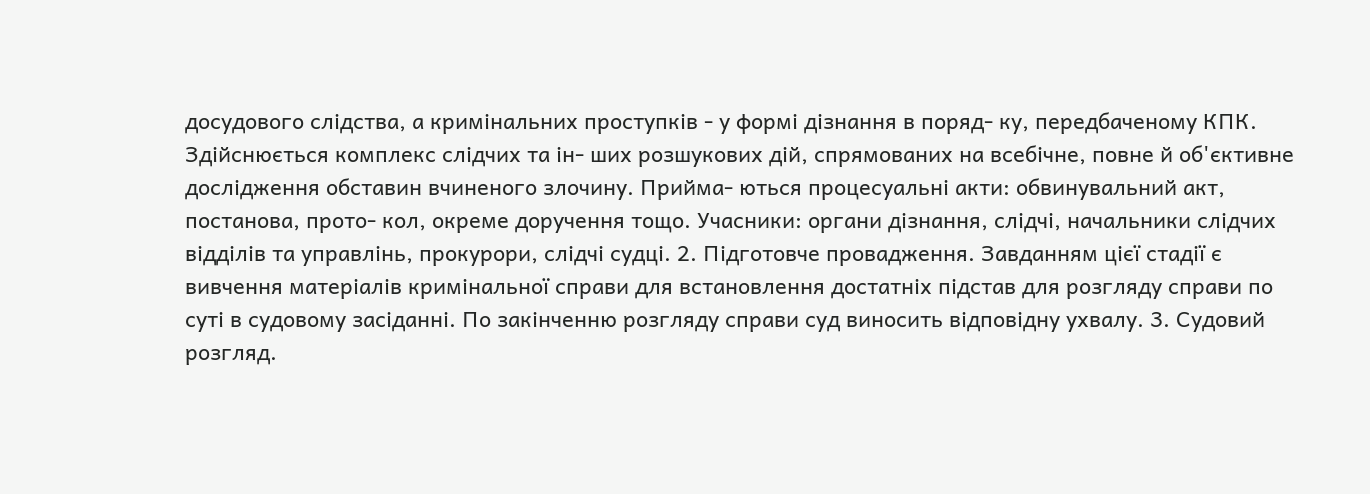досудового слідства, а кримінальних проступків - у формі дізнання в поряд- ку, передбаченому КПК. Здійснюється комплекс слідчих та ін- ших розшукових дій, спрямованих на всебічне, повне й об'єктивне дослідження обставин вчиненого злочину. Прийма- ються процесуальні акти: обвинувальний акт, постанова, прото- кол, окреме доручення тощо. Учасники: органи дізнання, слідчі, начальники слідчих відділів та управлінь, прокурори, слідчі судці. 2. Підготовче провадження. Завданням цієї стадії є вивчення матеріалів кримінальної справи для встановлення достатніх підстав для розгляду справи по суті в судовому засіданні. По закінченню розгляду справи суд виносить відповідну ухвалу. 3. Судовий розгляд.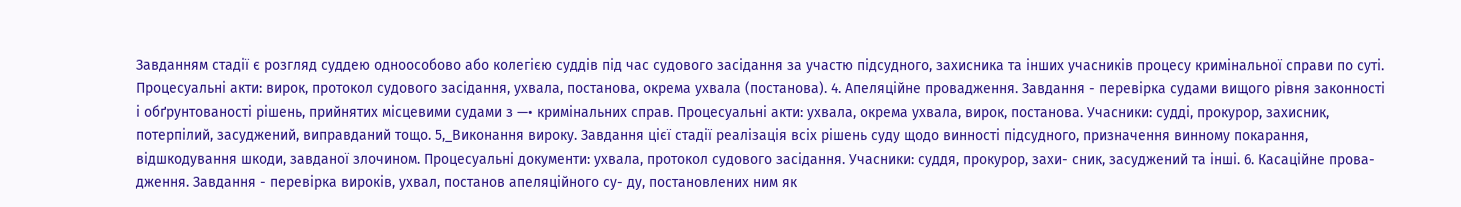Завданням стадії є розгляд суддею одноособово або колегією суддів під час судового засідання за участю підсудного, захисника та інших учасників процесу кримінальної справи по суті. Процесуальні акти: вирок, протокол судового засідання, ухвала, постанова, окрема ухвала (постанова). 4. Апеляційне провадження. Завдання - перевірка судами вищого рівня законності і обґрунтованості рішень, прийнятих місцевими судами з —• кримінальних справ. Процесуальні акти: ухвала, окрема ухвала, вирок, постанова. Учасники: судді, прокурор, захисник, потерпілий, засуджений, виправданий тощо. 5,_Виконання вироку. Завдання цієї стадії реалізація всіх рішень суду щодо винності підсудного, призначення винному покарання, відшкодування шкоди, завданої злочином. Процесуальні документи: ухвала, протокол судового засідання. Учасники: суддя, прокурор, захи- сник, засуджений та інші. 6. Касаційне прова- дження. Завдання - перевірка вироків, ухвал, постанов апеляційного су- ду, постановлених ним як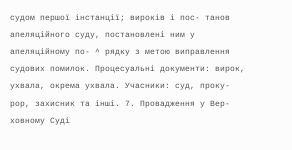судом першої інстанції; вироків і пос- танов апеляційного суду, постановлені ним у апеляційному по- ^ рядку з метою виправлення судових помилок. Процесуальні документи: вирок, ухвала, окрема ухвала. Учасники: суд, проку- рор, захисник та інші. 7. Провадження у Вер- ховному Суді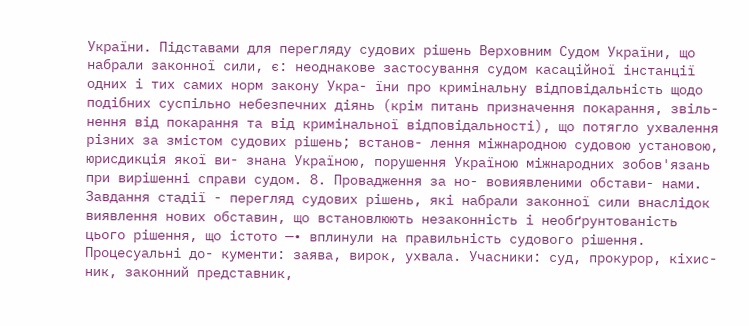України. Підставами для перегляду судових рішень Верховним Судом України, що набрали законної сили, є: неоднакове застосування судом касаційної інстанції одних і тих самих норм закону Укра- їни про кримінальну відповідальність щодо подібних суспільно небезпечних діянь (крім питань призначення покарання, звіль- нення від покарання та від кримінальної відповідальності), що потягло ухвалення різних за змістом судових рішень; встанов- лення міжнародною судовою установою, юрисдикція якої ви- знана Україною, порушення Україною міжнародних зобов'язань при вирішенні справи судом. 8. Провадження за но- вовиявленими обстави- нами. Завдання стадії - перегляд судових рішень, які набрали законної сили внаслідок виявлення нових обставин, що встановлюють незаконність і необґрунтованість цього рішення, що істото —• вплинули на правильність судового рішення. Процесуальні до- кументи: заява, вирок, ухвала. Учасники: суд, прокурор, кіхис- ник, законний представник,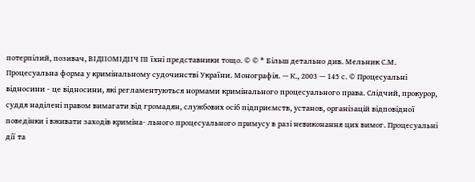потерпілий, позивач, ВІДІІОМІДІІЧ ПІ їхні представники тощо. © © * Більш детально див. Мельник С.М. Процесуальна форма у кримінальному судочинстві України. Монографія. — К., 2003 — 145 с. © Процесуальні відносини - це відносини, які регламентуються нормами кримінального процесуального права. Слідчий, прокурор, суддя наділені правом вимагати від громадян, службових осіб підприємств, установ, організацій відповідної поведінки і вживати заходів криміна- льного процесуального примусу в разі невиконання цих вимог. Процесуальні дії та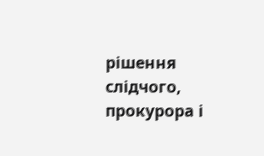рішення слідчого, прокурора і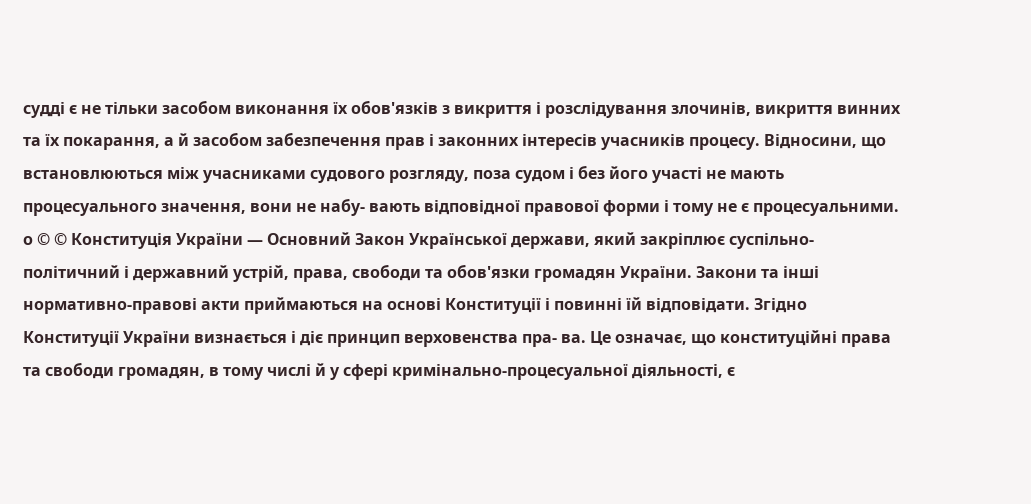судді є не тільки засобом виконання їх обов'язків з викриття і розслідування злочинів, викриття винних та їх покарання, а й засобом забезпечення прав і законних інтересів учасників процесу. Відносини, що встановлюються між учасниками судового розгляду, поза судом і без його участі не мають процесуального значення, вони не набу- вають відповідної правової форми і тому не є процесуальними. о © © Конституція України — Основний Закон Української держави, який закріплює суспільно-політичний і державний устрій, права, свободи та обов'язки громадян України. Закони та інші нормативно-правові акти приймаються на основі Конституції і повинні їй відповідати. Згідно Конституції України визнається і діє принцип верховенства пра- ва. Це означає, що конституційні права та свободи громадян, в тому числі й у сфері кримінально-процесуальної діяльності, є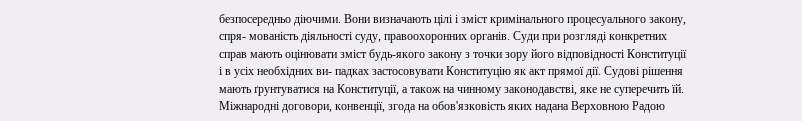безпосередньо діючими. Вони визначають цілі і зміст кримінального процесуального закону, спря- мованість діяльності суду, правоохоронних органів. Суди при розгляді конкретних справ мають оцінювати зміст будь-якого закону з точки зору його відповідності Конституції і в усіх необхідних ви- падках застосовувати Конституцію як акт прямої дії. Судові рішення мають ґрунтуватися на Конституції, а також на чинному законодавстві, яке не суперечить їй. Міжнародні договори, конвенції, згода на обов'язковість яких надана Верховною Радою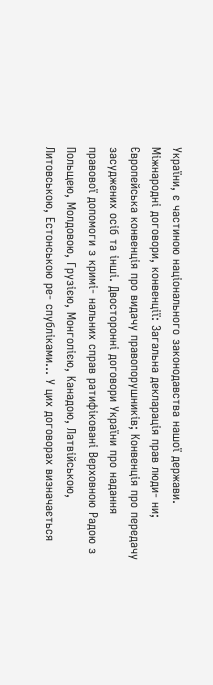України, є частиною національного законодавства нашої держави. Міжнародні договори, конвенції: Загальна декларація прав люди- ни; Європейська конвенція про видачу правопорушників; Конвенція про передачу засуджених осіб та інші. Двосторонні договори України про надання правової допомоги з кримі- нальних справ ратифіковані Верховною Радою з Польщею, Молдовою, Грузією, Монголією, Канадою, Латвійською, Литовською, Естонською ре- спубліками... У цих договорах визначається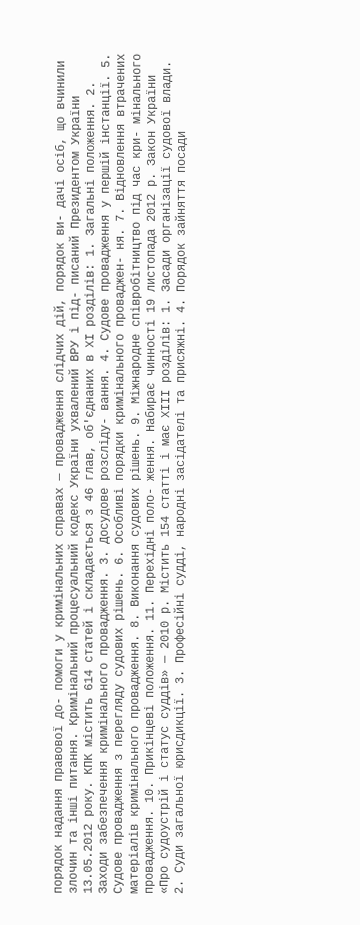порядок надання правової до- помоги у кримінальних справах — провадження слідчих дій, порядок ви- дачі осіб, що вчинили злочин та інші питання. Кримінальний процесуальний кодекс України ухвалений ВРУ і під- писаний Президентом України 13.05.2012 року. КПК містить 614 статей і складається з 46 глав, об'єднаних в XI розділів: 1. Загальні положення. 2. Заходи забезпечення кримінального провадження. 3. Досудове розсліду- вання. 4. Судове провадження у першій інстанції. 5. Судове провадження з перегляду судових рішень. 6. Особливі порядки кримінального проваджен- ня. 7. Відновлення втрачених матеріалів кримінального провадження. 8. Виконання судових рішень. 9. Міжнародне співробітництво під час кри- мінального провадження. 10. Прикінцеві положення. 11. Перехідні поло- ження. Набирає чинності 19 листопада 2012 р. Закон України «Про судоустрій і статус суддів» — 2010 р. Містить 154 статті і має XIII розділів: 1. Засади організації судової влади. 2. Суди загальної юрисдикції. 3. Професійні судді, народні засідателі та присяжні. 4. Порядок зайняття посади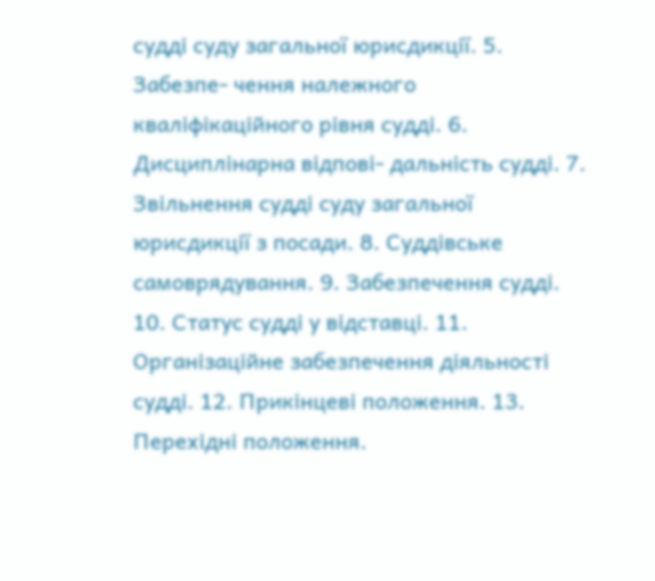судді суду загальної юрисдикції. 5. Забезпе- чення належного кваліфікаційного рівня судді. 6. Дисциплінарна відпові- дальність судді. 7. Звільнення судді суду загальної юрисдикції з посади. 8. Суддівське самоврядування. 9. Забезпечення судді. 10. Статус судді у відставці. 11. Організаційне забезпечення діяльності судді. 12. Прикінцеві положення. 13. Перехідні положення.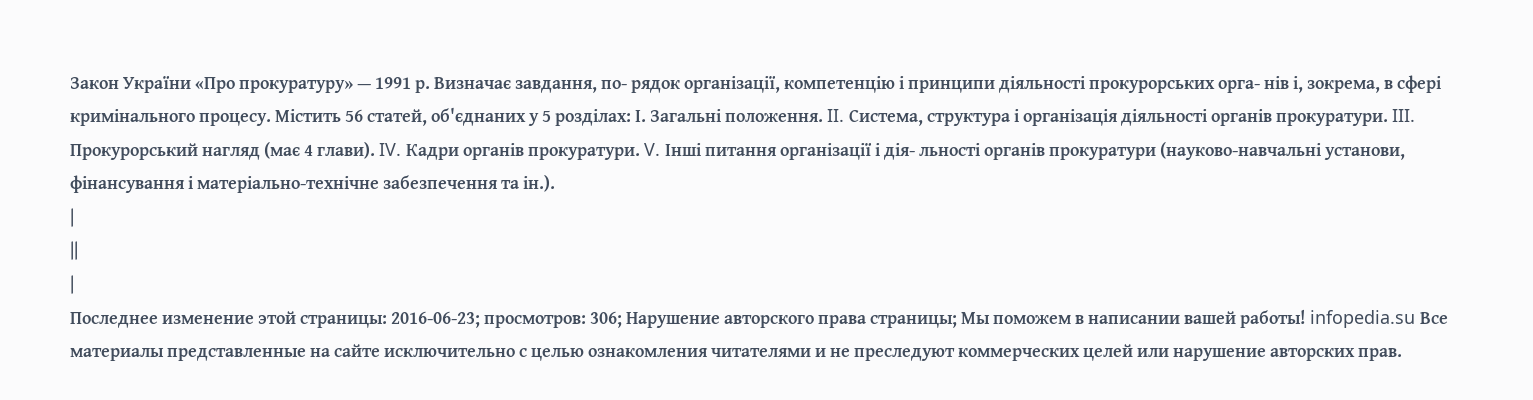Закон України «Про прокуратуру» — 1991 р. Визначає завдання, по- рядок організації, компетенцію і принципи діяльності прокурорських орга- нів і, зокрема, в сфері кримінального процесу. Містить 56 статей, об'єднаних у 5 розділах: І. Загальні положення. II. Система, структура і організація діяльності органів прокуратури. III. Прокурорський нагляд (має 4 глави). IV. Кадри органів прокуратури. V. Інші питання організації і дія- льності органів прокуратури (науково-навчальні установи, фінансування і матеріально-технічне забезпечення та ін.).
|
||
|
Последнее изменение этой страницы: 2016-06-23; просмотров: 306; Нарушение авторского права страницы; Мы поможем в написании вашей работы! infopedia.su Все материалы представленные на сайте исключительно с целью ознакомления читателями и не преследуют коммерческих целей или нарушение авторских прав.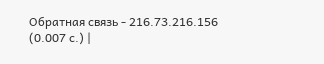Обратная связь - 216.73.216.156 (0.007 с.) |